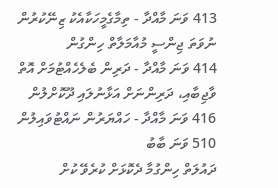413 ވަނަ މާއްދާ - ތިމާގެމީހަކާއެކު ޒިނޭކުރުން ނުވަތަ ޖިންސީ މުއާމަލާތް ހިންގުން
414 ވަނަ މާއްދާ - ދަރިން ބެލެހެއްޓުމަށް އޮތް ވާޖިބާއި، ދަރިންނަށް އަޅާނުލައި ދޫކޮށްލުން
416 ވަނަ މާއްދާ - ހައްޔަރުން ނައްޓުވައިލުން
510 ވަނަ ބާބު
ދައުލަތް ހިންގުމާ ދެކޮޅަށް ކުރެވޭ ކުށް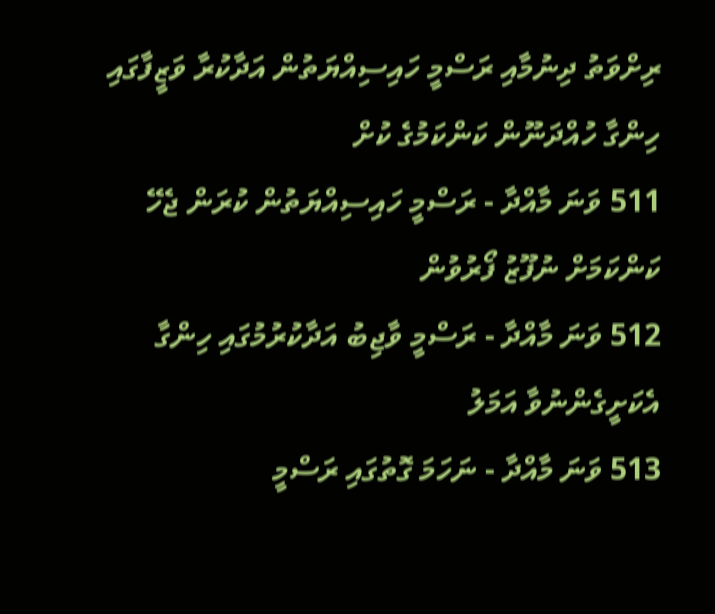ރިށްވަތު ދިނުމާއި ރަސްމީ ހައިސިއްޔަތުން އަދާކުރާ ވަޒީފާގައި ހިންގާ ހުއްދަނޫން ކަންކަމުގެ ކުށް
511 ވަނަ މާއްދާ - ރަސްމީ ހައިސިއްޔަތުން ކުރަން ޖެހޭ ކަންކަމަށް ނުފޫޒު ފޯރުވުން
512 ވަނަ މާއްދާ - ރަސްމީ ވާޖިބު އަދާކުރުމުގައި ހިންގާ އެކަށީގެންނުވާ އަމަލު
513 ވަނަ މާއްދާ - ނަހަމަ ގޮތުގައި ރަސްމީ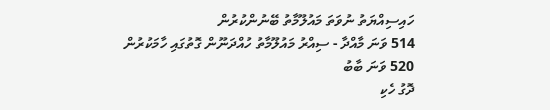ހައިސިއްޔަތު ނުވަތަ މައުލޫމާތު ބޭނުންކުރުން
514 ވަނަ މާއްދާ - ސިއްރު މައުލޫމާތު ހުއްދަނޫން ގޮތުގައި ހާމަކުރުން
520 ވަނަ ބާބު
ދޮގު ހެކި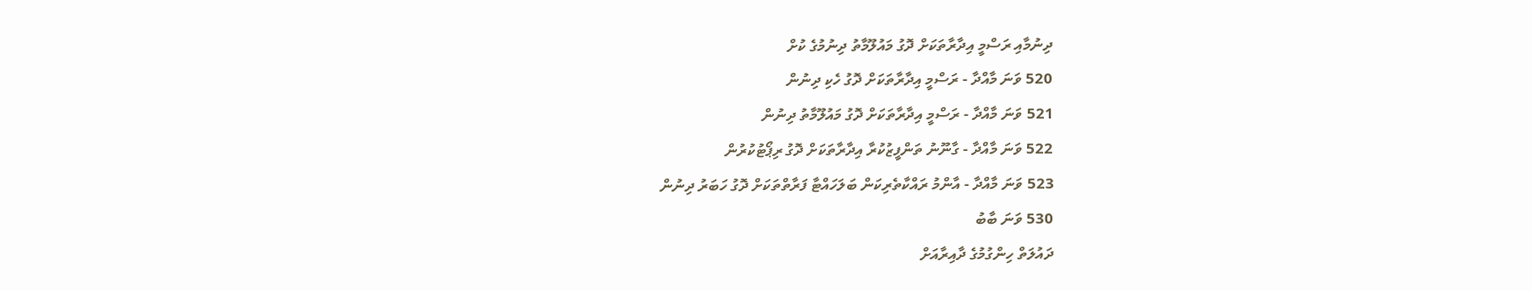ދިނުމާއި ރަސްމީ އިދާރާތަކަށް ދޮގު މައުލޫމާތު ދިނުމުގެ ކުށް
520 ވަނަ މާއްދާ - ރަސްމީ އިދާރާތަކަށް ދޮގު ހެކި ދިނުން
521 ވަނަ މާއްދާ - ރަސްމީ އިދާރާތަކަށް ދޮގު މައުލޫމާތު ދިނުން
522 ވަނަ މާއްދާ - ގާނޫނު ތަންފީޒުކުރާ އިދާރާތަކަށް ދޮގު ރިޕޯޓުކުރުން
523 ވަނަ މާއްދާ - އާންމު ރައްކާތެރިކަން ބަލަހައްޓާ ފަރާތްތަކަށް ދޮގު ހަބަރު ދިނުން
530 ވަނަ ބާބު
ދައުލަތް ހިންގުމުގެ ދާއިރާއަށް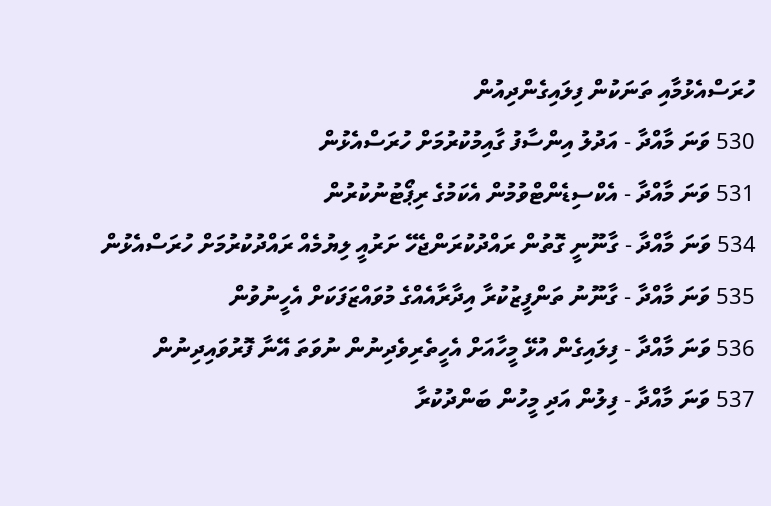ހުރަސްއެޅުމާއި ތަނަކުން ފިލައިގެންދިއުން
530 ވަނަ މާއްދާ - އަދުލު އިންސާފު ގާއިމުކުރުމަށް ހުރަސްއެޅުން
531 ވަނަ މާއްދާ - އެކްސިޑެންޓްވުމުން އެކަމުގެ ރިޕޯޓުނުކުރުން
534 ވަނަ މާއްދާ - ގާނޫނީ ގޮތުން ރައްދުކުރަންޖެހޭ ށަރުއީ ލިޔުމެއް ރައްދުކުރުމަށް ހުރަސްއެޅުން
535 ވަނަ މާއްދާ - ގާނޫނު ތަންފީޒުކުރާ އިދާރާއެއްގެ މުވައްޒަފަކަށް އެހީނުވުން
536 ވަނަ މާއްދާ - ފިލައިގެން އުޅޭ މީހާއަށް އެހީތެރިވެދިނުން ނުވަތަ އޭނާ ފޮރުވައިދިނުން
537 ވަނަ މާއްދާ - ފިލުން އަދި މީހުން ބަންދުކުރާ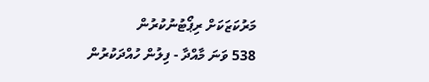މަރުކަޒަކަށް ރިޕޯޓުނުކުރުން
538 ވަނަ މާއްދާ - ފިލުން ހުއްދަކުރުން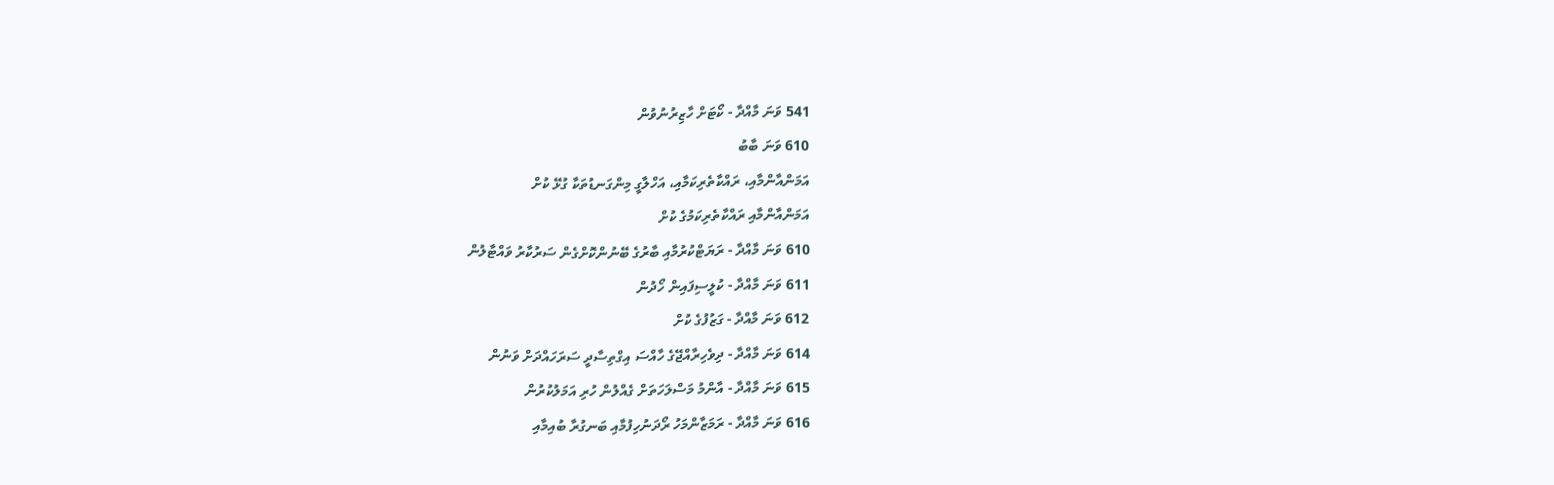541 ވަނަ މާއްދާ - ކޯޓަށް ހާޒިރުނުވުން
610 ވަނަ ބާބު
އަމަންއާންމާއި، ރައްކާތެރިކަމާއި، އަހްލާގީ މިންގަނޑުތަކާ ގުޅޭ ކުށް
އަމަންއާންމާއި ރައްކާތެރިކަމުގެ ކުށް
610 ވަނަ މާއްދާ - ރަޔަޓްކުރުމާއި ބާރުގެ ބޭނުންކޮށްގެން ސަރުކާރު ވައްޓާލުން
611 ވަނަ މާއްދާ - ކުލީސިފައިން ހޯދުން
612 ވަނަ މާއްދާ - ގަޒުފުގެ ކުށް
614 ވަނަ މާއްދާ - ދިވެހިރާއްޖޭގެ ހާއްސަ އިގްތިސާދީ ސަރަހައްދަށް ވަނުން
615 ވަނަ މާއްދާ - އާންމު މަސްލަހަތަށް ގެއްލުން ހުރި އަމަލުކުރުން
616 ވަނަ މާއްދާ - ރަމަޒާންމަހު ރޯދަނުހިފުމާއި ބަނގުރާ ބުއިމާއި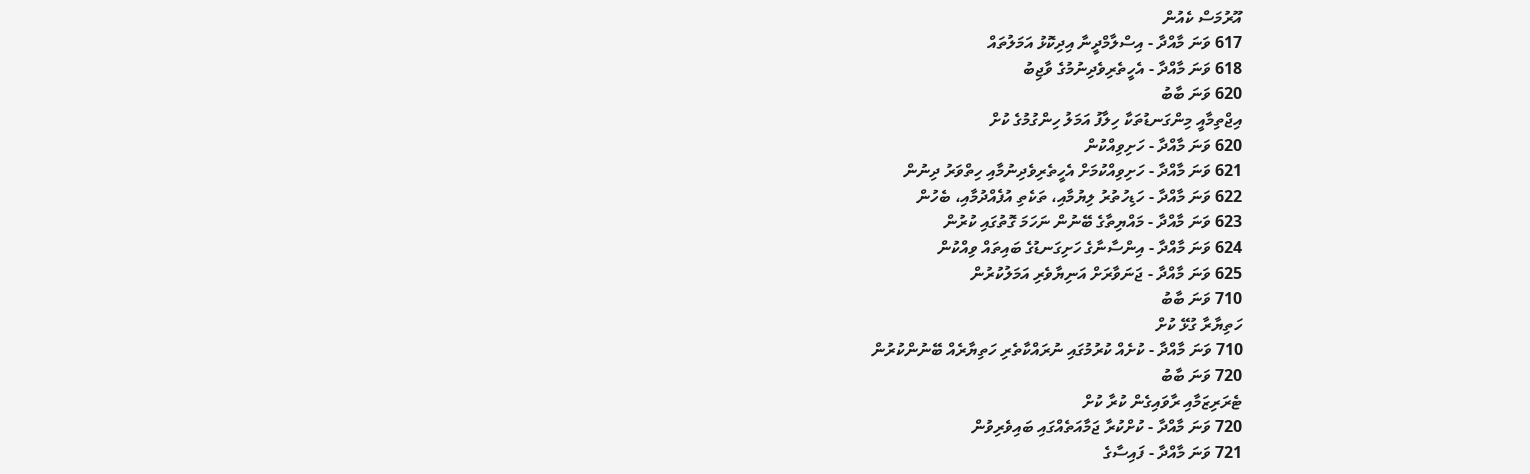އޫރުމަސް ކެއުން
617 ވަނަ މާއްދާ - އިސްލާމްދީނާ އިދިކޮޅު އަމަލުތައް
618 ވަނަ މާއްދާ - އެހީތެރިވެދިނުމުގެ ވާޖިބު
620 ވަނަ ބާބު
އިޖްތިމާއީ މިންގަނޑުތަކާ ހިލާފު އަމަލު ހިންގުމުގެ ކުށް
620 ވަނަ މާއްދާ - ހަށިވިއްކުން
621 ވަނަ މާއްދާ - ހަށިވިއްކުމަށް އެހީތެރިވެދިނުމާއި ހިތްވަރު ދިނުން
622 ވަނަ މާއްދާ - ހަޑިހުތުރު ލިޔުމާއި، ތަކެތި އުފެއްދުމާއި، ބެހުން
623 ވަނަ މާއްދާ - މައްޔިތާގެ ބޭނުން ނަހަމަ ގޮތުގައި ކުރުން
624 ވަނަ މާއްދާ - އިންސާނާގެ ހަށިގަނޑުގެ ބައިތައް ވިއްކުން
625 ވަނަ މާއްދާ - ޖަނަވާރަށް އަނިޔާވެރި އަމަލުކުރުން
710 ވަނަ ބާބު
ހަތިޔާރާ ގުޅޭ ކުށް
710 ވަނަ މާއްދާ - ކުށެއް ކުރުމުގައި ނުރައްކާތެރި ހަތިޔާރެއް ބޭނުންކުރުން
720 ވަނަ ބާބު
ޓެރަރިޒަމާއި ރާވައިގެން ކުރާ ކުށް
720 ވަނަ މާއްދާ - ކުށްކުރާ ޖަމާއަތެއްގައި ބައިވެރިވުން
721 ވަނަ މާއްދާ - ފައިސާގެ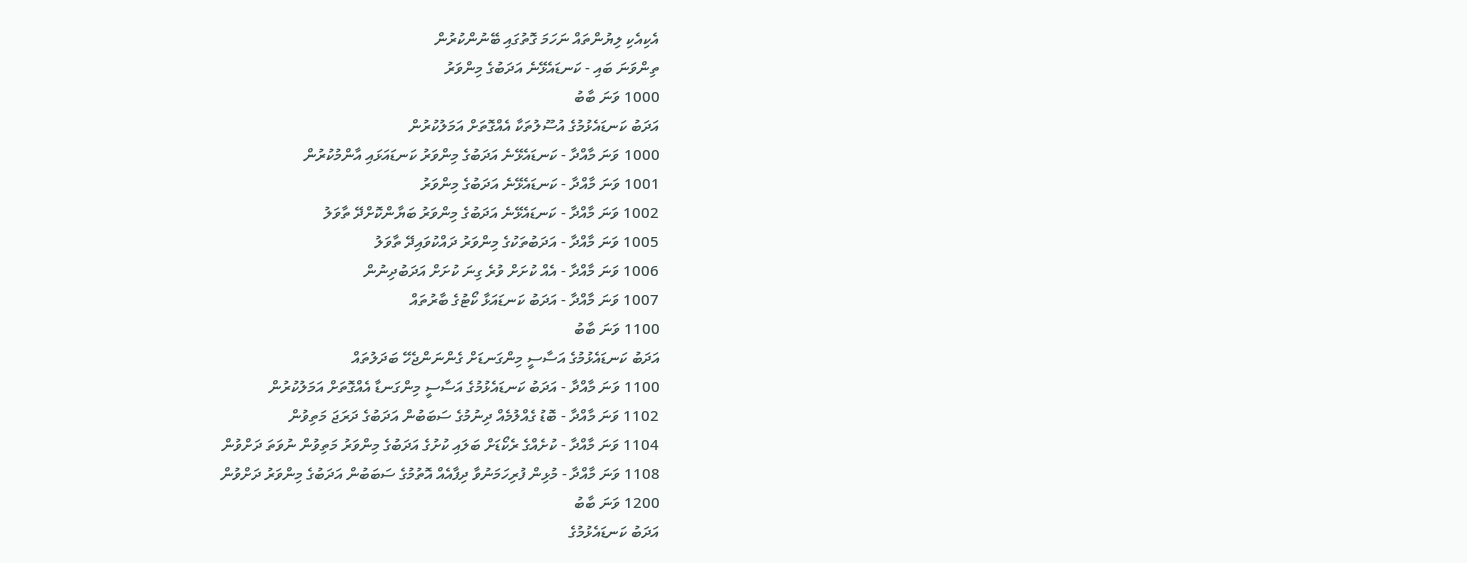އެކިއެކި ލިޔުންތައް ނަހަމަ ގޮތުގައި ބޭނުންކުރުން
ތިންވަނަ ބައި - ކަނޑައެޅޭނެ އަދަބުގެ މިންވަރު
1000 ވަނަ ބާބު
އަދަބު ކަނޑައެޅުމުގެ އުސޫލުތަކާ އެއްގޮތަށް އަމަލުކުރުން
1000 ވަނަ މާއްދާ - ކަނޑައެޅޭނެ އަދަބުގެ މިންވަރު ކަނޑައަޅައި އާންމުކުރުން
1001 ވަނަ މާއްދާ - ކަނޑައެޅޭނެ އަދަބުގެ މިންވަރު
1002 ވަނަ މާއްދާ - ކަނޑައެޅޭނެ އަދަބުގެ މިންވަރު ބަޔާންކޮށްދޭ ތާވަލު
1005 ވަނަ މާއްދާ - އަދަބުތަކުގެ މިންވަރު ދައްކުވައިދޭ ތާވަލު
1006 ވަނަ މާއްދާ - އެއް ކުށަށް ވުރެ ގިނަ ކުށަށް އަދަބުދިނުން
1007 ވަނަ މާއްދާ - އަދަބު ކަނޑައަޅާ ކޯޓުގެ ބާރުތައް
1100 ވަނަ ބާބު
އަދަބު ކަނޑައެޅުމުގެ އަސާސީ މިންގަނޑަށް ގެންނަންޖެހޭ ބަދަލުތައް
1100 ވަނަ މާއްދާ - އަދަބު ކަނޑައެޅުމުގެ އަސާސީ މިންގަނޑާ އެއްގޮތަށް އަމަލުކުރުން
1102 ވަނަ މާއްދާ - ބޮޑު ގެއްލުމެއް ދިނުމުގެ ސަބަބުން އަދަބުގެ ދަރަޖަ މަތިވުން
1104 ވަނަ މާއްދާ - ކުށެއްގެ ރެކޯޑަށް ބަލައި ކުށުގެ އަދަބުގެ މިންވަރު މަތިވުން ނުވަތަ ދަށްވުން
1108 ވަނަ މާއްދާ - މުޅިން ފުރިހަމަނުވާ ދިފާއެއް އޮތުމުގެ ސަބަބުން އަދަބުގެ މިންވަރު ދަށްވުން
1200 ވަނަ ބާބު
އަދަބު ކަނޑައެޅުމުގެ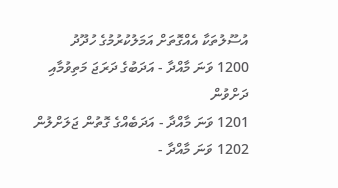އުސޫލުތަކާ އެއްގޮތަށް އަމަލުކުރުމުގެ ހުދޫދު
1200 ވަނަ މާއްދާ - އަދަބުގެ ދަރަޖަ މަތިވުމާއި ދަށްވުން
1201 ވަނަ މާއްދާ - އަދަބެއްގެ ގޮތުން ޖަލަށްލުން
1202 ވަނަ މާއްދާ -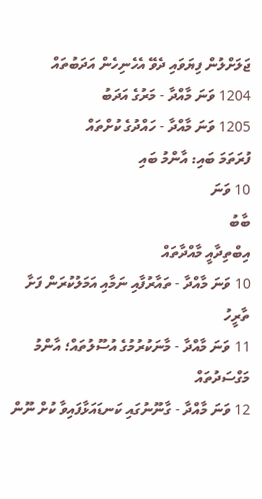ޖަލަށްލުން ފިޔަވައި ދެވޭ އެހެނިހެން އަދަބުތައް
1204 ވަނަ މާއްދާ - މަރުގެ އަދަބު
1205 ވަނަ މާއްދާ - ހައްދުގެ ކުށްތައް
ފުރަތަމަ ބައި: އާންމު ބައި
10 ވަނަ
ބާބު
އިބްތިދާއީ މާއްދާތައް
10 ވަނަ މާއްދާ - ތައާރުފާއި ނަމާއި އަމަލުކުރަން ފަށާ ތާރީހު
11 ވަނަ މާއްދާ - މާނަކުރުމުގެ އުސޫލުތައް؛ އާންމު މަގްސަދުތައް
12 ވަނަ މާއްދާ - ގާނޫނުގައި ކަނޑައަޅާފައިވާ ކުށް ނޫން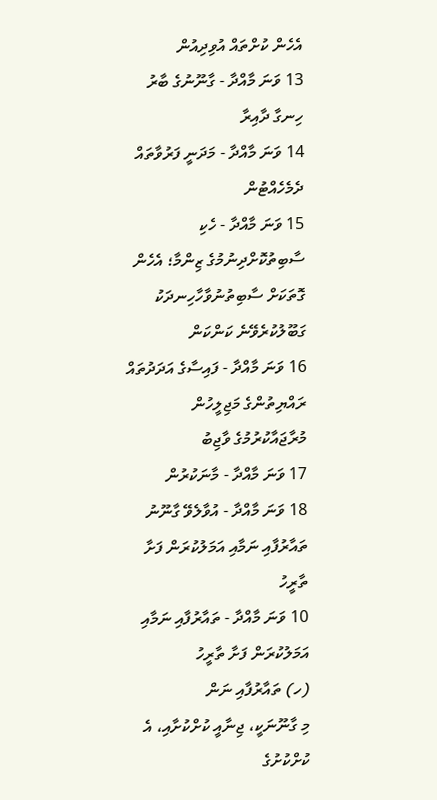އެހެން ކުށްތައް އުވިދިއުން
13 ވަނަ މާއްދާ - ގާނޫނުގެ ބާރު ހިނގާ ދާއިރާ
14 ވަނަ މާއްދާ - މަދަނީ ފަރުވާތައް ދެމެހެއްޓުން
15 ވަނަ މާއްދާ - ހެކި ސާބިތުކޮށްދިނުމުގެ ޒިންމާ؛ އެހެން ގޮތަކަށް ސާބިތުނުވާހާހިނދަކު ގަބޫލުކުރެވޭނެ ކަންކަން
16 ވަނަ މާއްދާ - ފައިސާގެ އަދަދުތައް ރައްޔިތުންގެ މަޖިލީހުން މުރާޖައާކުރުމުގެ ވާޖިބު
17 ވަނަ މާއްދާ - މާނަކުރުން
18 ވަނަ މާއްދާ - އުވާލެވޭ ގާނޫނު
ތައާރުފާއި ނަމާއި އަމަލުކުރަން ފަށާ ތާރީހު
10 ވަނަ މާއްދާ - ތައާރުފާއި ނަމާއި އަމަލުކުރަން ފަށާ ތާރީހު
(ހ) ތައާރުފާއި ނަން
މި ގާނޫނަކީ، ޖިނާއީ ކުށްކުށާއި، އެ ކުށްކުށުގެ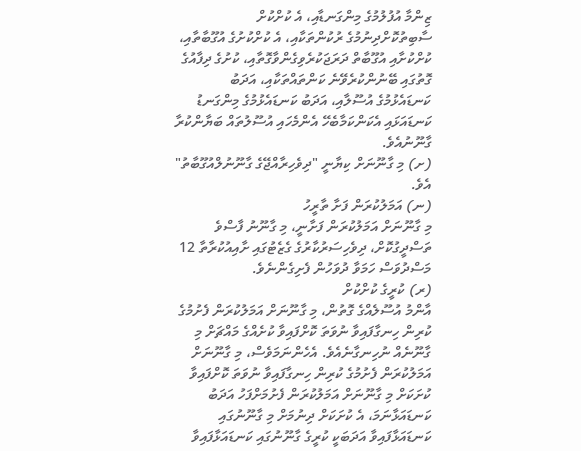ޒިންމާ އުފުލުމުގެ މިންގަނޑާއި، އެ ކުށްކުށް ސާބިތުކޮށްދިނުމުގެ ރުކުންތަކާއި، އެ ކުށްކުށުގެ އުގޫބާތާއި، ކުށްކުށާއި އުގޫބާތް ދަރަޖަކުރެވިގެންވާގޮތާއި، ކުށުގެ ދިފާއުގެ ގޮތުގައި ބޭނުންކުރެވޭނެ ކަންތައްތަކާއި، އަދަބު ކަނޑައެޅުމުގެ އުސޫލާއި، އަދަބު ކަނޑައެޅުމުގެ މިންގަނޑު ކަނޑައަޅައި އެކަންކަމާބެހޭ އެންމެހައި އުސޫލުތައް ބަޔާންކުރާ ގާނޫނުއެވެ.
(ށ) މި ގާނޫނަށް ކިޔާނީ "ދިވެހިރާއްޖޭގެ ގާނޫނުލްއުގޫބާތު" އެވެ.
(ނ) އަމަލުކުރަން ފަށާ ތާރީހު
މި ގާނޫނަށް އަމަލުކުރަން ފަށާނީ، މި ގާނޫނު ފާސްވެ ތަސްދީގުކޮށް، ދިވެހިސަރުކާރުގެ ގެޒެޓުގައި ށާއިއުކުރާތާ 12 މަސްދުވަސް ހަމަވާ ދުވަހުން ފެށިގެންނެވެ.
(ރ) ކުރީގެ ކުށްކުށް
އާންމު އުސޫލެއްގެ ގޮތުން، މި ގާނޫނަށް އަމަލުކުރަން ފެށުމުގެ ކުރިން ހިނގާފައިވާ ނުވަތަ ކޮށްފައިވާ ކުށެއްގެ މައްޗަށް މި ގާނޫނެއް ނުހިނގާނެއެވެ. އެހެންނަމަވެސް، މި ގާނޫނަށް އަމަލުކުރަން ފެށުމުގެ ކުރިން ހިނގާފައިވާ ނުވަތަ ކޮށްފައިވާ ކުށަކަށް މި ގާނޫނަށް އަމަލުކުރަން ފެށުމަށްފަހު އަދަބު ކަނޑައަޅާނަމަ، އެ ކުށަކަށް ދިނުމަށް މި ގާނޫނުގައި ކަނޑައަޅާފައިވާ އަދަބަކީ ކުރީގެ ގާނޫނުގައި ކަނޑައަޅާފައިވާ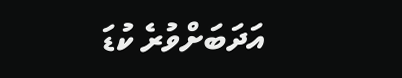އަދަބަށްވުރެ ކުޑަ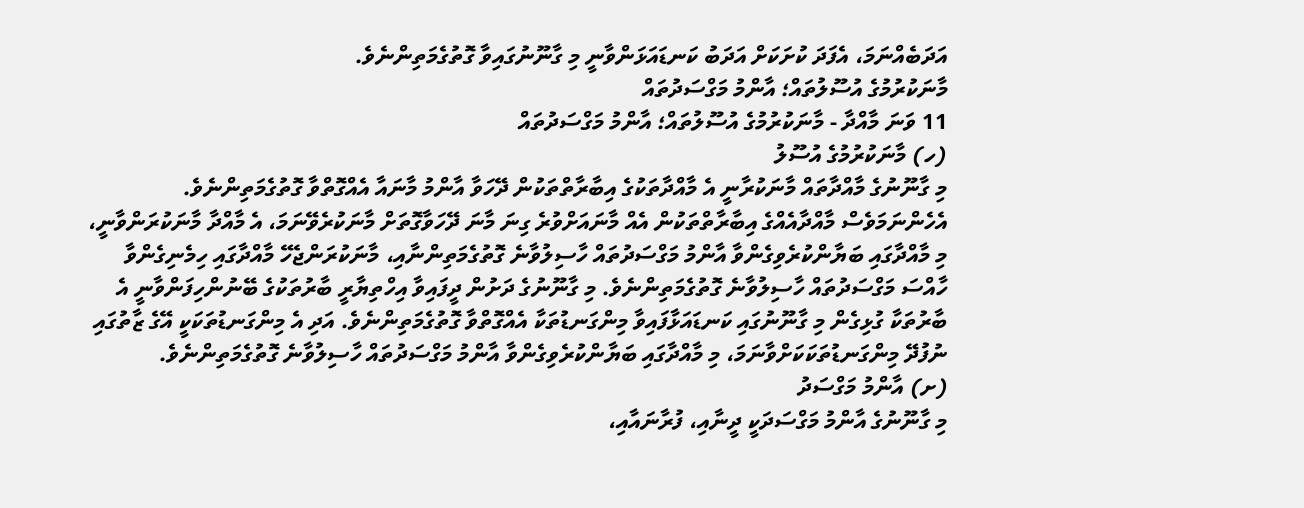އަދަބެއްނަމަ، އެފަދަ ކުށަކަށް އަދަބު ކަނޑައަޅަންވާނީ މި ގާނޫނުގައިވާ ގޮތުގެމަތިންނެވެ.
މާނަކުރުމުގެ އުސޫލުތައް؛ އާންމު މަގްސަދުތައް
11 ވަނަ މާއްދާ - މާނަކުރުމުގެ އުސޫލުތައް؛ އާންމު މަގްސަދުތައް
(ހ) މާނަކުރުމުގެ އުސޫލު
މި ގާނޫނުގެ މާއްދާތައް މާނަކުރާނީ އެ މާއްދާތަކުގެ އިބާރާތްތަކުން ދޭހަވާ އާންމު މާނައާ އެއްގޮތްވާ ގޮތުގެމަތިންނެވެ. އެހެންނަމަވެސް މާއްދާއެއްގެ އިބާރާތްތަކުން އެއް މާނައަށްވުރެ ގިނަ މާނަ ދޭހަވާގޮތަށް މާނަކުރެވޭނަމަ، އެ މާއްދާ މާނަކުރަންވާނީ، މި މާއްދާގައި ބަޔާންކުރެވިގެންވާ އާންމު މަގްސަދުތައް ހާސިލުވާނެ ގޮތުގެމަތިންނާއި، މާނަކުރަންޖެހޭ މާއްދާގައި ހިމެނިގެންވާ ހާއްސަ މަގްސަދުތައް ހާސިލުވާނެ ގޮތުގެމަތިންނެވެ. މި ގާނޫނުގެ ދަށުން ދީފައިވާ އިހްތިޔާރީ ބާރުތަކުގެ ބޭނުންހިފަންވާނީ އެ ބާރުތަކާ ގުޅިގެން މި ގާނޫނުގައި ކަނޑައަޅާފައިވާ މިންގަނޑުތަކާ އެއްގޮތްވާ ގޮތުގެމަތިންނެވެ. އަދި އެ މިންގަނޑުތަކަކީ އޭގެ ޒާތުގައި ނުފުދޭ މިންގަނޑުތަކަކަށްވާނަމަ، މި މާއްދާގައި ބަޔާންކުރެވިގެންވާ އާންމު މަގްސަދުތައް ހާސިލުވާނެ ގޮތުގެމަތިންނެވެ.
(ށ) އާންމު މަގްސަދު
މި ގާނޫނުގެ އާންމު މަގްސަދަކީ ދީނާއި، ފުރާނައާއި،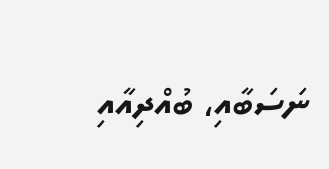ނަސަބާއި، ބުއްދިއާއި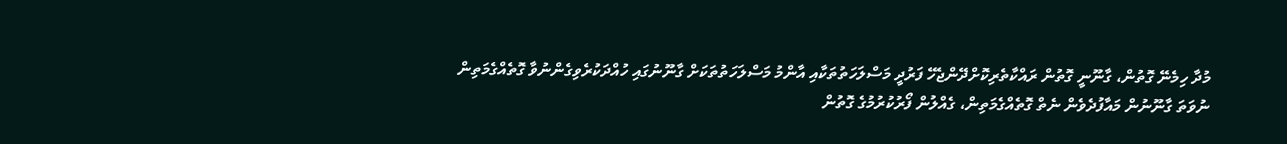މުދާ ހިމެނޭ ގޮތުން، ގާނޫނީ ގޮތުން ރައްކާތެރިކޮށްދޭންޖެހޭ ފަރުދީ މަސްލަހަތުތަކާއި އާންމު މަސްލަހަތުތަކަށް ގާނޫނުގައި ހުއްދަކުރެވިގެންނުވާ ގޮތެއްގެމަތިން ނުވަތަ ގާނޫނުން މައާފުދެވެން ނެތް ގޮތެއްގެމަތިން، ގެއްލުން ފޯރުކުރުމުގެ ގޮތުން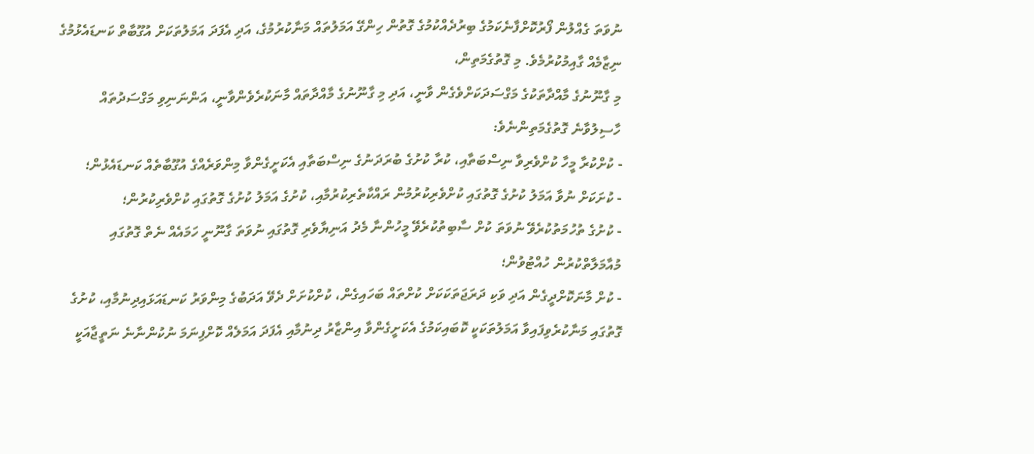ނުވަތަ ގެއްލުން ފޯރުކޮށްފާނެކަމުގެ ބިރުދެއްކުމުގެ ގޮތުން ހިންގޭ އަމަލުތައް މަނާކުރުމުގެ، އަދި އެފަދަ އަމަލުތަކަށް އުގޫބާތް ކަނޑައެޅުމުގެ ނިޒާމެއް ގާއިމުކުރުމެވެ. މި ގޮތުގެމަތިން،
މި ގާނޫނުގެ މާއްދާތަކުގެ މަގްސަދަކަށްވެގެން ވާނީ، އަދި މި ގާނޫނުގެ މާއްދާތައް މާނަކުރެވެންވާނީ، އަންނަނިވި މަގްސަދުތައް ހާސިލުވާނެ ގޮތުގެމަތިންނެވެ:
- ކުށްކުރާ މީހާ ކުށްވެރިވާ ނިސްބަތާއި، ކުރާ ކުށުގެ ބުރަދަނުގެ ނިސްބަތާއި އެކަށީގެންވާ މިންވަރެއްގެ އުގޫބާތެއް ކަނޑައެޅުން؛
- ކުށަކަށް ނުވާ އަމަލު ކުށުގެ ގޮތުގައި ކުށްވެރިކުރުމުން ރައްކާތެރިކުރުމާއި، ކުށުގެ އަމަލު ކުށުގެ ގޮތުގައި ކުށްވެރިކުރުން؛
- ކުށުގެ ތުހުމަތުކުރެވޭ ނުވަތަ ކުށް ސާބިތުކުރެވޭ މީހުންނާ މެދު އަނިޔާވެރި ގޮތުގައި ނުވަތަ ގާނޫނީ ހަމައެއް ނެތް ގޮތުގައި މުއާމަލާތްކުރުން ހުއްޓުވުން؛
- ކުށް މާނަކޮށްދީގެން އަދި ވަކި ދަރަޖަތަކަކަށް ކުށްތައް ބަހައިގެން، ކުށްކުށަށް ދެވޭ އަދަބުގެ މިންވަރު ކަނޑައަޅައިދިނުމާއި، ކުށުގެ ގޮތުގައި މަނާކުރެވިފައިވާ އަމަލުތަކަކީ ކޮބައިކަމުގެ އެކަށީގެންވާ އިންޒާރު ދިނުމާއި އެފަދަ އަމަލެއް ކޮށްފިނަމަ ނުކުންނާނެ ނަތީޖާއަކީ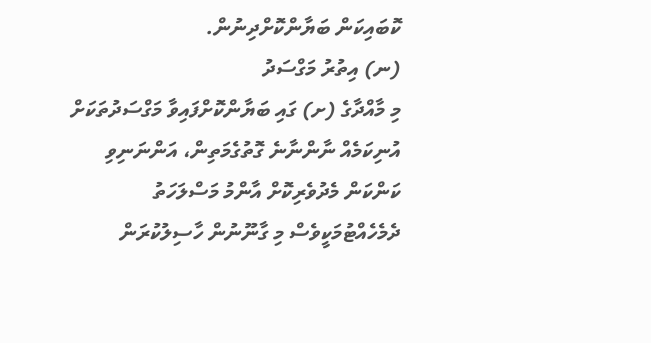ކޮބައިކަން ބަޔާންކޮށްދިނުން.
(ނ) އިތުރު މަގްސަދު
މި މާއްދާގެ (ށ) ގައި ބަޔާންކޮށްފައިވާ މަގްސަދުތަކަށް އުނިކަމެއް ނާންނާނެ ގޮތުގެމަތިން، އަންނަނިވި ކަންކަން މެދުވެރިކޮށް އާންމު މަސްލަހަތު ދެމެހެއްޓުމަކީވެސް މި ގާނޫނުން ހާސިލުކުރަން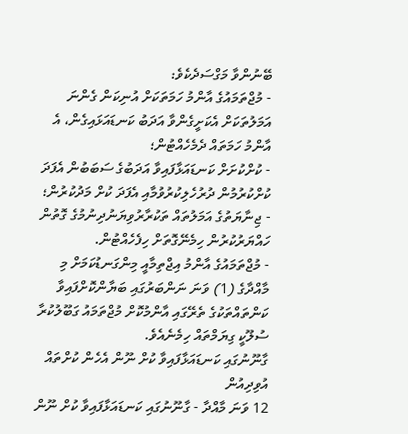ބޭނުންވާ މަގްސަދެކެވެ:
- މުޖްތަމައުގެ އާންމު ހަމަތަކަށް އުނިކަން ގެންނަ އަމަލުތަކަށް އެކަށީގެންވާ އަދަބު ކަނޑައަޅައިގެން، އެ އާންމު ހަމަތައް ދެމެހެއްޓުން؛
- ކުށްކުށަށް ކަނޑައަޅާފައިވާ އަދަބުގެ ސަބަބުން އެފަދަ ކުށްކުރުމުން ދުރުހެލިކުރުވުމާއި އެފަދަ ކުށް މަދުކުރުން؛
- ޖިނާޔަތުގެ އަމަލުތައް ތަކުރާރުވިޔަނުދިނުމުގެ ގޮތުން ހައްޔަރުކުރުން ހިމެނޭގޮތަށް ހިފެހެއްޓުން.
- މުޖްތަމައުގެ އާންމު އިޖްތިމާއީ މިންގަނޑުކަމަށް މި މާއްދާގެ (1) ވަނަ ނަންބަރުގައި ބަޔާންކޮށްފައިވާ ކަންތައްތަކުގެ ތެރޭގައި އާންމުކޮށް މުޖްތަމައު ގަބޫލުކުރާ ސުލޫކީ ގިޔަމްތައް ހިމެނެއެވެ.
ގާނޫނުގައި ކަނޑައަޅާފައިވާ ކުށް ނޫން އެހެން ކުށްތައް އުވިދިއުން
12 ވަނަ މާއްދާ - ގާނޫނުގައި ކަނޑައަޅާފައިވާ ކުށް ނޫން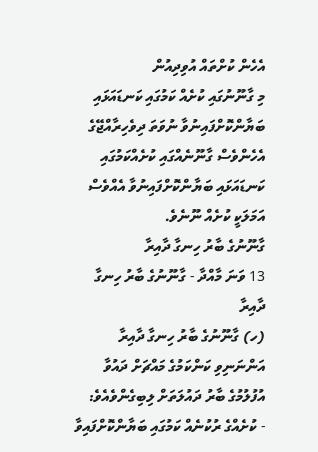އެހެން ކުށްތައް އުވިދިއުން
މި ގާނޫނުގައި ކުށެއް ކަމުގައި ކަނޑައަޅައި ބަޔާންކޮށްފައިނުވާ ނުވަތަ ދިވެހިރާއްޖޭގެ އެހެންވެސް ގާނޫނެއްގައި ކުށެއްކަމުގައި ކަނޑައަޅައި ބަޔާންކޮށްފައިނުވާ އެއްވެސް އަމަލަކީ ކުށެއް ނޫނެވެ.
ގާނޫނުގެ ބާރު ހިނގާ ދާއިރާ
13 ވަނަ މާއްދާ - ގާނޫނުގެ ބާރު ހިނގާ ދާއިރާ
(ހ) ގާނޫނުގެ ބާރު ހިނގާ ދާއިރާ
އަންނަނިވި ކަންކަމުގެ މައްޗަށް ދައުވާ އުފުލުމުގެ ބާރު ދައުލަތަށް ލިބިގެންވެއެވެ:
- ކުށެއްގެ ރުކުނެއް ކަމުގައި ބަޔާންކޮށްފައިވާ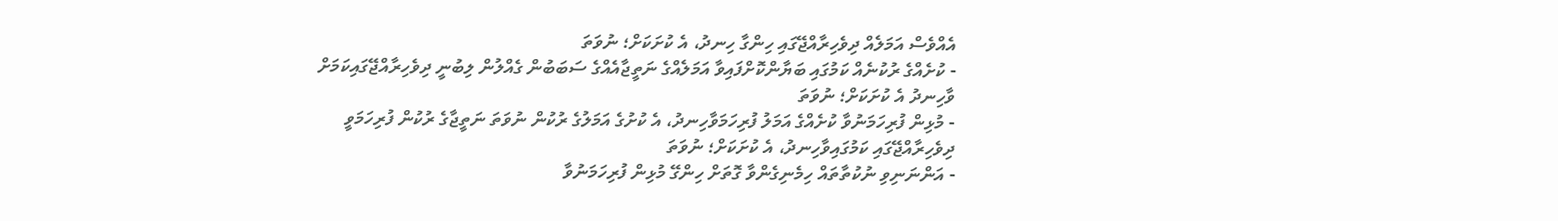އެއްވެސް އަމަލެއް ދިވެހިރާއްޖޭގައި ހިންގާ ހިނދު، އެ ކުށަކަށް؛ ނުވަތަ
- ކުށެއްގެ ރުކުނެއް ކަމުގައި ބަޔާންކޮށްފައިވާ އަމަލެއްގެ ނަތީޖާއެއްގެ ސަބަބުން ގެއްލުން ލިބުނީ ދިވެހިރާއްޖޭގައިކަމަށް ވާހިނދު އެ ކުށަކަށް؛ ނުވަތަ
- މުޅިން ފުރިހަމަނުވާ ކުށެއްގެ އަމަލު ފުރިހަމަވާހިނދު، އެ ކުށުގެ އަމަލުގެ ރުކުން ނުވަތަ ނަތީޖާގެ ރުކުން ފުރިހަމަވީ ދިވެހިރާއްޖޭގައި ކަމުގައިވާހިނދު، އެ ކުށަކަށް؛ ނުވަތަ
- އަންނަނިވި ނުކުތާތައް ހިމެނިގެންވާ ގޮތަށް ހިންގޭ މުޅިން ފުރިހަމަނުވާ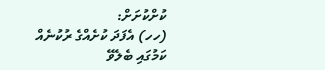ކުށްކުށަށް:
(ހހ) އެފަދަ ކުށެއްގެ ރުކުނެއް ކަމުގައި ބެލެވޭ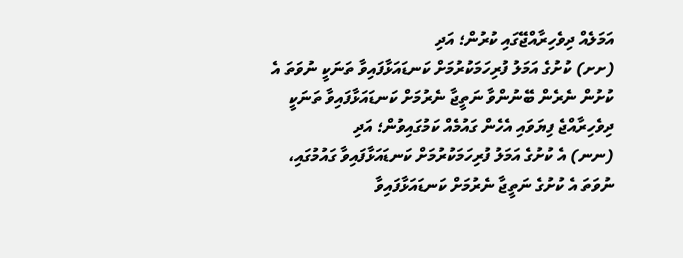އަމަލެއް ދިވެހިރާއްޖޭގައި ކުރުން؛ އަދި
(ށށ) ކުށުގެ އަމަލު ފުރިހަމަކުރުމަށް ކަނޑައަޅާފައިވާ ތަނަކީ ނުވަތަ އެ ކުށުން ނެރެން ބޭނުންވާ ނަތީޖާ ނެރުމަށް ކަނޑައަޅާފައިވާ ތަނަކީ ދިވެހިރާއްޖެ ފިޔަވައި އެހެން ގައުމެއް ކަމުގައިވުން؛ އަދި
(ނނ) އެ ކުށުގެ އަމަލު ފުރިހަމަކުރުމަށް ކަނޑައަޅާފައިވާ ގައުމުގައި، ނުވަތަ އެ ކުށުގެ ނަތީޖާ ނެރުމަށް ކަނޑައަޅާފައިވާ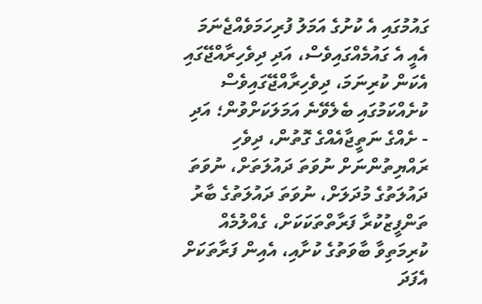ގައުމުގައި އެ ކުށުގެ އަމަލު ފުރިހަމަވެއްޖެނަމަ އެއީ އެ ގައުމެއްގައިވެސް، އަދި ދިވެހިރާއްޖޭގައި އެކަން ކުރިނަމަ، ދިވެހިރާއްޖޭގައިވެސް ކުށެއްކަމުގައި ބެލެވޭނެ އަމަލަކަށްވުން؛ އަދި
- ށެއްގެ ނަތީޖާއެއްގެ ގޮތުން، ދިވެހި ރައްޔިތުންނަށް ނުވަތަ ދައުލަތަށް، ނުވަތަ ދައުލަތުގެ މުދަލަށް، ނުވަތަ ދައުލަތުގެ ބާރު ތަންފީޒުކުރާ ފަރާތްތަކަކަށް، ގެއްލުމެއް ކުރިމަތިވާ ބާވަތުގެ ކުށާއި، އެއިން ފަރާތަކަށް އެފަދަ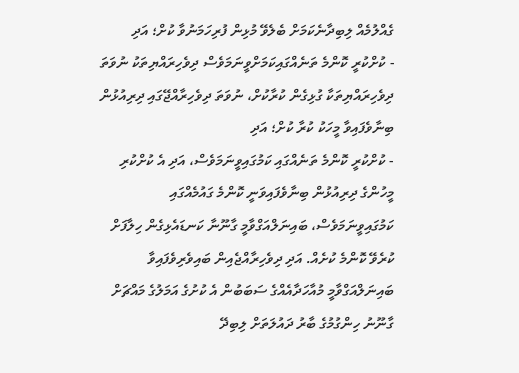ގެއްލުމެއް ލިބިދާނެކަމަށް ބެލެވޭ މުޅިން ފުރިހަމަނުވާ ކުށް؛ އަދި
- ކުށްކުރީ ކޮންމެ ތަނެއްގައިކަމަށްވީނަމަވެސް ދިވެހިރައްޔިތަކު ނުވަތަ ދިވެހިރައްޔިތަކާ ގުޅިގެން ކުރާކުށް، ނުވަތަ ދިވެހިރާއްޖޭގައި ދިރިއުޅުން ބިނާވެފައިވާ މީހަކު ކުރާ ކުށް؛ އަދި
- ކުށްކުރީ ކޮންމެ ތަނެއްގައި ކަމުގައިވީނަމަވެސް، އަދި އެ ކުށްކުރި މީހުންގެ ދިރިއުޅުން ބިނާވެފައިވަނީ ކޮންމެ ގައުމެއްގައި ކަމުގައިވީނަމަވެސް، ބައިނަލްއަގްވާމީ ގާނޫނާ ކަނޑައެޅިގެން ހިލާފަށް ކުރެވޭ ކޮންމެ ކުށެއް. އަދި ދިވެހިރާއްޖެއިން ބައިވެރިވެފައިވާ ބައިނަލްއަގްވާމީ މުއާހަދާއެއްގެ ސަބަބުން އެ ކުށުގެ އަމަލުގެ މައްޗަށް ގާނޫނު ހިންގުމުގެ ބާރު ދައުލަތަށް ލިބިދޭ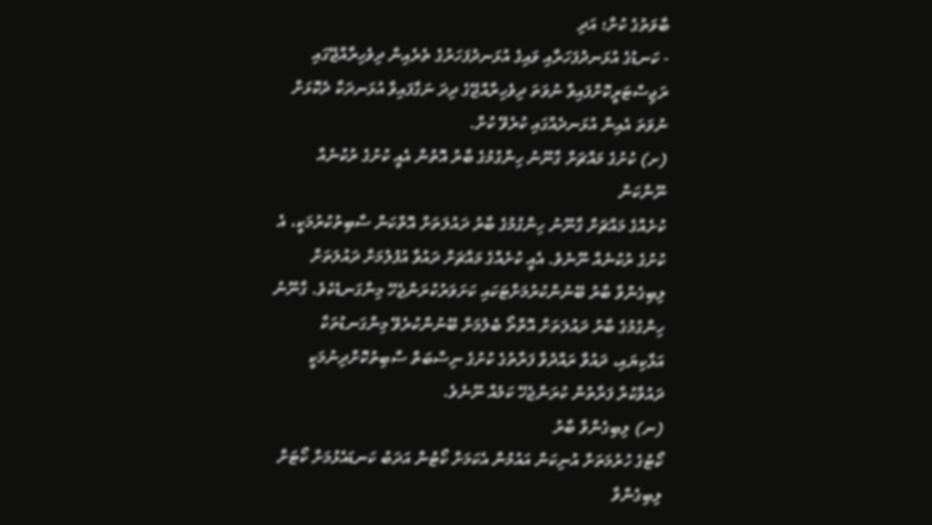ބާވަތުގެ ކުށް؛ އަދި
- ކަނޑުގެ އުޅަނދުފަހަރާއި ވައިގެ އުޅަނދުފަހަރުގެ ތެރެއިން ދިވެހިރާއްޖޭގައި ރަޖިސްޓަރީކޮށްފައިވާ ނުވަތަ ދިވެހިރާއްޖޭގެ ދިދަ ނަގާފައިވާ އުޅަނދަކާ ދެކޮޅަށް ނުވަތަ އެއިން އުޅަނދެއްގައި ކުރެވޭ ކުށް.
(ށ) ކުށުގެ މައްޗަށް ގާނޫނު ހިންގުމުގެ ބާރު އޮތުން އެއީ ކުށުގެ ރުކުނެއް ނޫންކަން
ކުށެއްގެ މައްޗަށް ގާނޫނު ހިންގުމުގެ ބާރު ދައުލަތަށް އޮތްކަން ސާބިތުކުރުމަކީ، އެ ކުށުގެ ރުކުނެއް ނޫނެވެ. އެއީ ކުށެއްގެ މައްޗަށް ދައުވާ އުފުލުމަށް ދައުލަތަށް ލިބިގެންވާ ބާރު ބޭނުންކުރުމަށްޓަކައި ކަށަވަރުކުރަންޖެހޭ މިންގަނޑެކެވެ. ގާނޫނު ހިންގުމުގެ ބާރު ދައުލަތަށް އޮތްތޯ ބެލުމަށް ބޭނުންކުރެވޭ މިންގަނޑުތަކާ އަޅާކިޔައި، ދައުވާ ރައްދުވާ ފަރާތުގެ ކުށުގެ ނިސްބަތް ސާބިތުކޮށްދިނުމަކީ ދައުވާކުރާ ފަރާތުން ކުރަންޖެހޭ ކަމެއް ނޫނެވެ.
(ނ) ލިބިގެންވާ ބާރު
ކޯޓުގެ ހުރުމަތަށް އުނިކަން އައުމުން އެކަމަށް ކޯޓުން އަދަބު ކަނޑައެޅުމަށް ކޯޓަށް ލިބިގެންވާ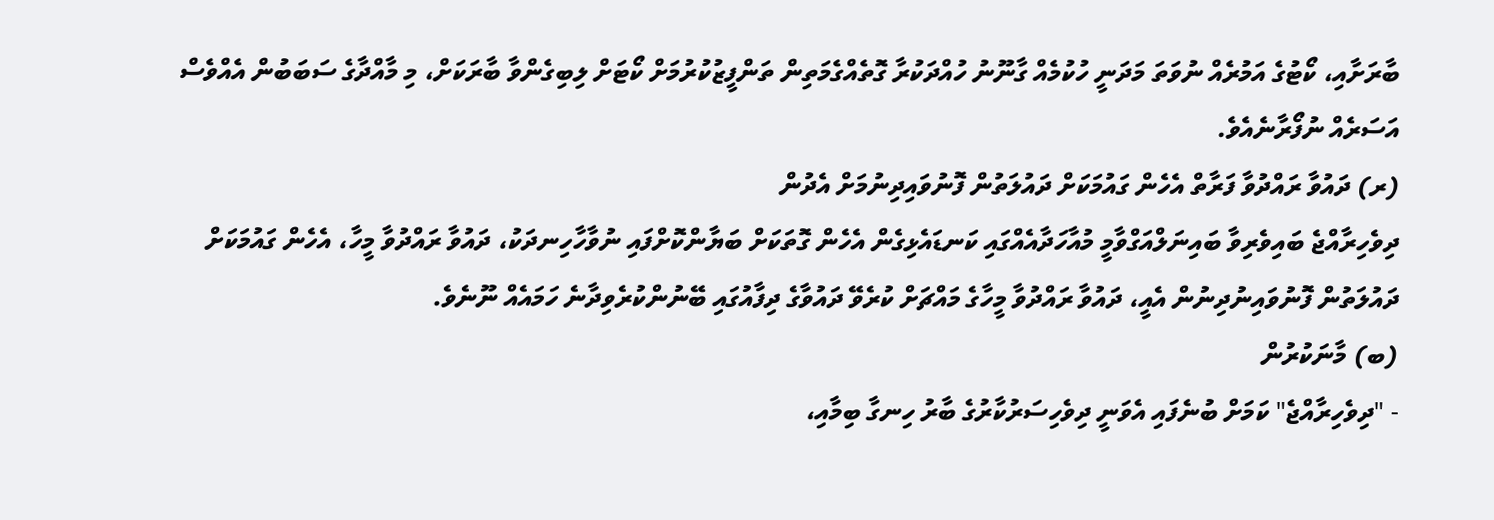ބާރަށާއި، ކޯޓުގެ އަމުރެއް ނުވަތަ މަދަނީ ހުކުމެއް ގާނޫނު ހުއްދަކުރާ ގޮތެއްގެމަތިން ތަންފީޒުކުރުމަށް ކޯޓަށް ލިބިގެންވާ ބާރަކަށް، މި މާއްދާގެ ސަބަބުން އެއްވެސް އަސަރެއް ނުފޯރާނެއެވެ.
(ރ) ދައުވާ ރައްދުވާ ފަރާތް އެހެން ގައުމަކަށް ދައުލަތުން ފޮނުވައިދިނުމަށް އެދުން
ދިވެހިރާއްޖެ ބައިވެރިވާ ބައިނަލްއަގްވާމީ މުއާހަދާއެއްގައި ކަނޑައެޅިގެން އެހެން ގޮތަކަށް ބަޔާންކޮށްފައި ނުވާހާހިނދަކު، ދައުވާ ރައްދުވާ މީހާ، އެހެން ގައުމަކަށް ދައުލަތުން ފޮނުވައިނުދިނުން އެއީ، ދައުވާ ރައްދުވާ މީހާގެ މައްޗަށް ކުރެވޭ ދައުވާގެ ދިފާއުގައި ބޭނުންކުރެވިދާނެ ހަމައެއް ނޫނެވެ.
(ބ) މާނަކުރުން
- "ދިވެހިރާއްޖެ" ކަމަށް ބުނެފައި އެވަނީ ދިވެހިސަރުކާރުގެ ބާރު ހިނގާ ބިމާއި،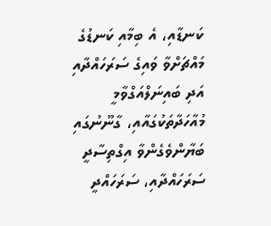ކަނޑާއި، އެ ބިމާއި ކަނޑުގެ މައްޗަށްވާ ވައިގެ ސަރަހައްދާއި އަދި ބައިނަލްއަގްވާމީ މުއާހަދާތަކުގައާއި، ގާނޫނުގައި ބަޔާންވެގެންވާ އިގްތިސާދީ ސަރަހައްދާއި، ސަރަހައްދީ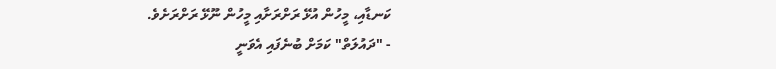ކަނޑާއި، މީހުން އުޅޭ ރަށްރަށާއި މީހުން ނޫޅޭ ރަށްރަށެވެ.
- "ދައުލަތް" ކަމަށް ބުނެފައި އެވަނީ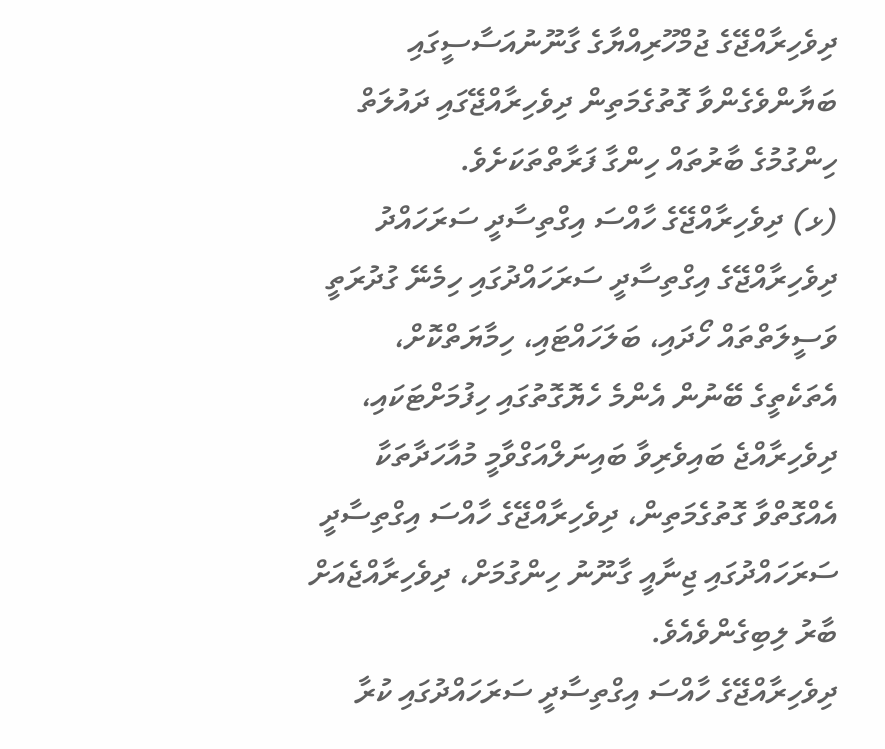ދިވެހިރާއްޖޭގެ ޖުމްހޫރިއްޔާގެ ގާނޫނުއަސާސީގައި ބަޔާންވެގެންވާ ގޮތުގެމަތިން ދިވެހިރާއްޖޭގައި ދައުލަތް ހިންގުމުގެ ބާރުތައް ހިންގާ ފަރާތްތަކަށެވެ.
(ޅ) ދިވެހިރާއްޖޭގެ ހާއްސަ އިގްތިސާދީ ސަރަހައްދު
ދިވެހިރާއްޖޭގެ އިގްތިސާދީ ސަރަހައްދުގައި ހިމެނޭ ގުދުރަތީ ވަސީލަތްތައް ހޯދައި، ބަލަހައްޓައި، ހިމާޔަތްކޮށް، އެތަކެތީގެ ބޭނުން އެންމެ ހެޔޮގޮތުގައި ހިފުމަށްޓަކައި، ދިވެހިރާއްޖެ ބައިވެރިވާ ބައިނަލްއަގްވާމީ މުއާހަދާތަކާ އެއްގޮތްވާ ގޮތުގެމަތިން، ދިވެހިރާއްޖޭގެ ހާއްސަ އިގްތިސާދީ ސަރަހައްދުގައި ޖިނާއީ ގާނޫނު ހިންގުމަށް، ދިވެހިރާއްޖެއަށް ބާރު ލިބިގެންވެއެވެ.
ދިވެހިރާއްޖޭގެ ހާއްސަ އިގްތިސާދީ ސަރަހައްދުގައި ކުރާ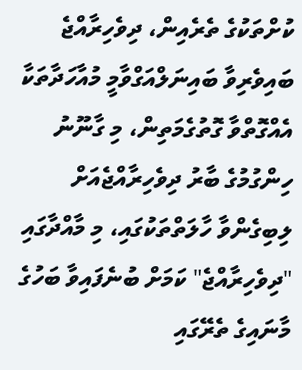ކުށްތަކުގެ ތެރެއިން، ދިވެހިރާއްޖެ ބައިވެރިވާ ބައިނަލްއަގްވާމީ މުއާހަދާތަކާ އެއްގޮތްވާ ގޮތުގެމަތިން، މި ގާނޫނު ހިންގުމުގެ ބާރު ދިވެހިރާއްޖެއަށް ލިބިގެންވާ ހާލަތްތަކުގައި، މި މާއްދާގައި "ދިވެހިރާއްޖެ" ކަމަށް ބުނެފައިވާ ބަހުގެ މާނައިގެ ތެރޭގައި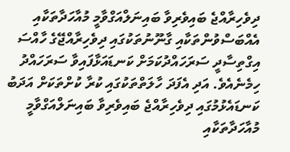ދިވެހިރާއްޖެ ބައިވެރިވާ ބައިނަލްއަގްވާމީ މުއާހަދާތަކާއި އެއްބަސްވުންތަކާއި ގާނޫނުތަކުގައި ދިވެހިރާއްޖޭގެ ހާއްސަ އިގްތިސާދީ ސަރަހައްދުކަމަށް ކަނޑައަޅާފައިވާ ސަރަހައްދު ހިމެނެއެވެ. އަދި އެފަދަ ހާލަތްތަކުގައި ކުރާ ކުށްތަކަށް އަދަބު ކަނޑައެޅުމުގައި ދިވެހިރާއްޖެ ބައިވެރިވާ ބައިނަލްއަގްވާމީ މުއާހަދާތަކާއި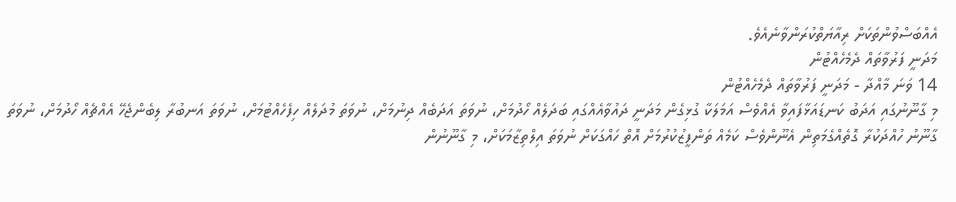އެއްބަސްވުންތަކަށް ރިއާޔަތްކުރަންވާނެއެވެ.
މަދަނީ ފަރުވާތައް ދެމެހެއްޓުން
14 ވަނަ މާއްދާ - މަދަނީ ފަރުވާތައް ދެމެހެއްޓުން
މި ގާނޫނުގައި އަދަބު ކަނޑައަޅާފައިވާ އެއްވެސް އަމަލަކާ ގުޅިގެން މަދަނީ ދައުވާއެއްގައި ބަދަލެއް ހޯދުމަށް، ނުވަތަ އަދަބެއް ދިނުމަށް، ނުވަތަ މުދަލެއް ހިފެހެއްޓުމަށް، ނުވަތަ އަނބުރާ ލިބެންޖެހޭ އެއްޗެއް ހޯދުމަށް، ނުވަތަ ގާނޫނު ހުއްދަކުރާ ގޮތެއްގެމަތިން އެނޫންވެސް ކަމެއް ތަންފީޒުކުރުމަށް އޮތް ހައްގަކަށް ނުވަތަ އިލްތިޒާމަކަށް، މި ގާނޫނުން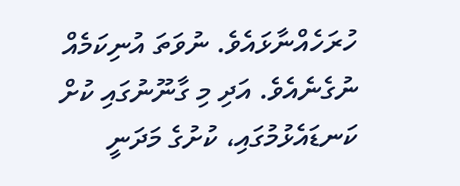ހުރަހެއްނާޅައެވެ. ނުވަތަ އުނިކަމެއް ނުގެނެއެވެ. އަދި މި ގާނޫނުގައި ކުށް ކަނޑައެޅުމުގައި، ކުށުގެ މަދަނީ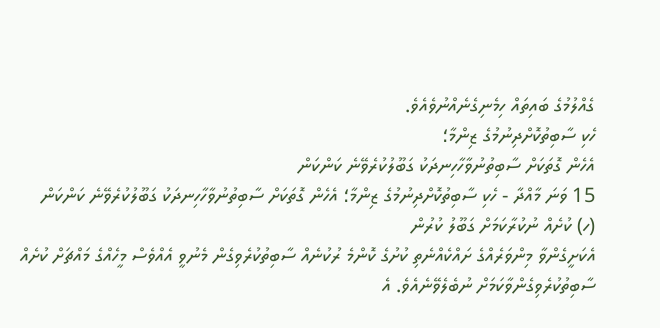ގެއްލުމުގެ ބައިތައް ހިމެނިގެނެއްނުވެއެވެ.
ހެކި ސާބިތުކޮށްދިނުމުގެ ޒިންމާ؛
އެހެން ގޮތަކަށް ސާބިތުނުވާހާހިނދަކު ގަބޫލުކުރެވޭނެ ކަންކަން
15 ވަނަ މާއްދާ - ހެކި ސާބިތުކޮށްދިނުމުގެ ޒިންމާ؛ އެހެން ގޮތަކަށް ސާބިތުނުވާހާހިނދަކު ގަބޫލުކުރެވޭނެ ކަންކަން
(ހ) ކުށެއް ނުކުރާކަމަށް ގަބޫލު ކުރުން
އެކަށީގެންވާ މިންވަރެއްގެ ށައްކެއްނެތި ކުށުގެ ކޮންމެ ރުކުނެއް ސާބިތުކުރެވިގެން މެނުވީ އެއްވެސް މީހެއްގެ މައްޗަށް ކުށެއް ސާބިތުކުރެވިގެންވާކަމަށް ނުބެލެވޭނެއެވެ. އެ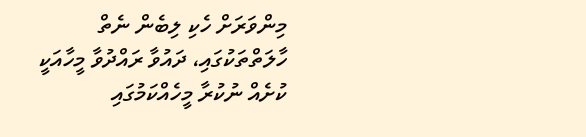މިންވަރަށް ހެކި ލިބެން ނެތް ހާލަތްތަކުގައި، ދައުވާ ރައްދުވާ މީހާއަކީ ކުށެއް ނުކުރާ މީހެއްކަމުގައި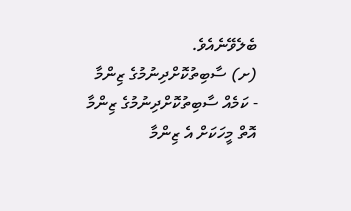ބެލެވޭނެއެވެ.
(ށ) ސާބިތުކޮށްދިނުމުގެ ޒިންމާ
- ކަމެއް ސާބިތުކޮށްދިނުމުގެ ޒިންމާ އޮތް މީހަކަށް އެ ޒިންމާ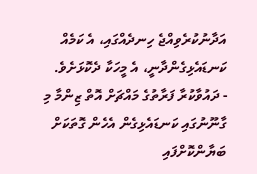އަދާނުކުރެވިއްޖެ ހިނދެއްގައި، އެ ކަމެއް ކަނޑައެޅިގެންދާނީ، އެ މީހަކާ ދެކޮޅަށެވެ.
- ދައުވާކުރާ ފަރާތުގެ މައްޗަށް އޮތް ޒިންމާ މި ގާނޫނުގައި ކަނޑައެޅިގެން އެހެން ގޮތަކަށް ބަޔާންކޮށްފައި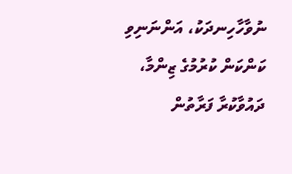ނުވާހާހިނދަކު، އަންނަނިވި ކަންކަން ކުރުމުގެ ޒިންމާ، ދައުވާކުރާ ފަރާތުން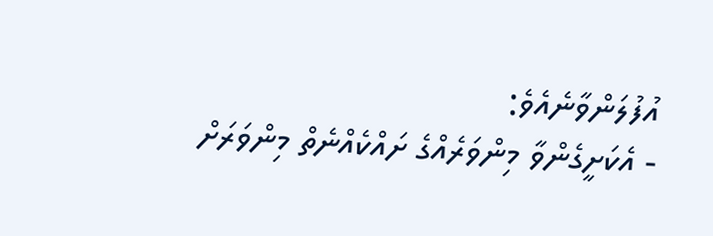އުފުލަންވާނެއެވެ:
- އެކަށީގެންވާ މިންވަރެއްގެ ށައްކެއްނެތް މިންވަރަށް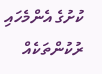ކުށުގެ އެންމެހައި ރުކުންތަކެއް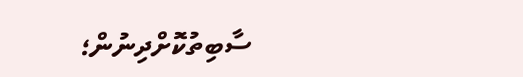ސާބިތުކޮށްދިނުން؛